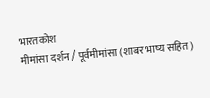भारतकोश
मीमांसा दर्शन / पूर्वमीमांसा (शाबर भाष्य सहित)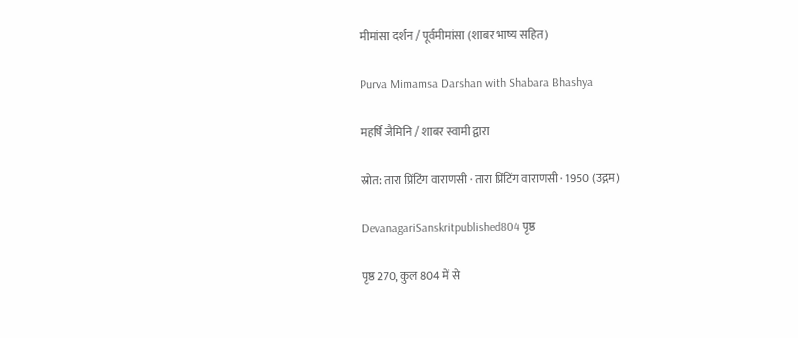मीमांसा दर्शन / पूर्वमीमांसा (शाबर भाष्य सहित)

Purva Mimamsa Darshan with Shabara Bhashya

महर्षि जैमिनि / शाबर स्वामी द्वारा

स्रोत: तारा प्रिंटिंग वाराणसी · तारा प्रिंटिंग वाराणसी · 1950 (उद्गम)

DevanagariSanskritpublished804 पृष्ठ

पृष्ठ 270, कुल 804 में से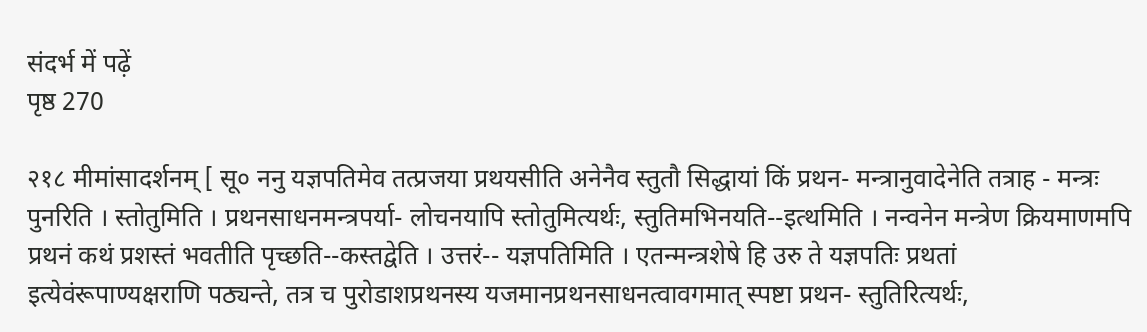संदर्भ में पढ़ें
पृष्ठ 270

२१८ मीमांसादर्शनम् [ सू० ननु यज्ञपतिमेव तत्प्रजया प्रथयसीति अनेनैव स्तुतौ सिद्धायां किं प्रथन- मन्त्रानुवादेनेति तत्राह - मन्त्रः पुनरिति । स्तोतुमिति । प्रथनसाधनमन्त्रपर्या- लोचनयापि स्तोतुमित्यर्थः, स्तुतिमभिनयति--इत्थमिति । नन्वनेन मन्त्रेण क्रियमाणमपि प्रथनं कथं प्रशस्तं भवतीति पृच्छति--कस्तद्वेति । उत्तरं-- यज्ञपतिमिति । एतन्मन्त्रशेषे हि उरु ते यज्ञपतिः प्रथतां इत्येवंरूपाण्यक्षराणि पठ्यन्ते, तत्र च पुरोडाशप्रथनस्य यजमानप्रथनसाधनत्वावगमात् स्पष्टा प्रथन- स्तुतिरित्यर्थः,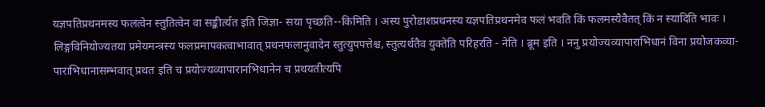यज्ञपतिप्रथनमस्य फलत्वेन स्तुतित्वेन वा सङ्कीर्त्यत इति जिज्ञा- सया पृच्छति--किमिति । अस्य पुरोडाशप्रथनस्य यज्ञपतिप्रथनमेव फलं भवति किं फलमस्यैवैतत् किं न स्यादिति भावः । लिङ्गविनियोज्यतया प्रमेयमन्त्रस्य फलप्रमापकत्वाभावात् प्रथनफलानुवादेन स्तुत्युपपत्तेश्च, स्तुत्यर्थतैव युक्तेति परिहरति - नेति । ब्रूम इति । ननु प्रयोज्यव्यापाराभिधानं विना प्रयोजकव्या- पाराभिधानासम्भवात् प्रथत इति च प्रयोज्यव्यापारानभिधानेन च प्रथयतीत्यपि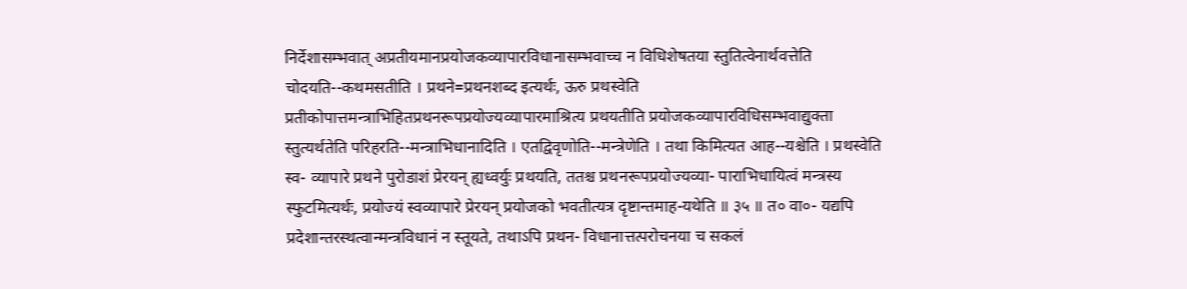निर्देशासम्भवात् अप्रतीयमानप्रयोजकव्यापारविधानासम्भवाच्च न विधिशेषतया स्तुतित्वेनार्थवत्तेति चोदयति--कथमसतीति । प्रथने=प्रथनशब्द इत्यर्थः, ऊरु प्रथस्वेति प्रतीकोपात्तमन्त्राभिहितप्रथनरूपप्रयोज्यव्यापारमाश्रित्य प्रथयतीति प्रयोजकव्यापारविधिसम्भवाद्युक्ता स्तुत्यर्थतेति परिहरति--मन्त्राभिधानादिति । एतद्विवृणोति--मन्त्रेणेति । तथा किमित्यत आह--यश्चेति । प्रथस्वेति स्व- व्यापारे प्रथने पुरोडाशं प्रेरयन् ह्यध्वर्युः प्रथयति, ततश्च प्रथनरूपप्रयोज्यव्या- पाराभिधायित्वं मन्त्रस्य स्फुटमित्यर्थः, प्रयोज्यं स्वव्यापारे प्रेरयन् प्रयोजको भवतीत्यत्र दृष्टान्तमाह-यथेति ॥ ३५ ॥ त० वा०- यद्यपि प्रदेशान्तरस्थत्वान्मन्त्रविधानं न स्तूयते, तथाऽपि प्रथन- विधानात्तत्परोचनया च सकलं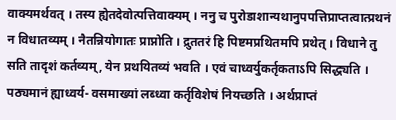वाक्यमर्थवत् । तस्य ह्येतदेवोत्पत्तिवाक्यम् । ननु च पुरोडाशान्यथानुपपत्तिप्राप्तत्वात्प्रथनं न विधातव्यम् । नैतन्नियोगातः प्राप्नोति । द्रुततरं हि पिष्टमप्रथितमपि प्रथेत् । विधाने तु सति तादृशं कर्तव्यम्, येन प्रथयितव्यं भवति । एवं चाध्वर्युकर्तृकताऽपि सिद्ध्यति । पठ्यमानं ह्याध्वर्य- वसमाख्यां लब्ध्वा कर्तृविशेषं नियच्छति । अर्थप्राप्तं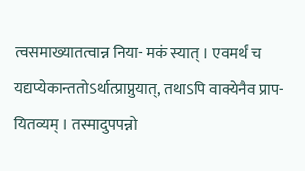त्वसमाख्यातत्वान्न निया- मकं स्यात् । एवमर्थं च यद्यप्येकान्ततोऽर्थात्प्राप्नुयात्, तथाऽपि वाक्येनैव प्राप- यितव्यम् । तस्मादुपपन्नो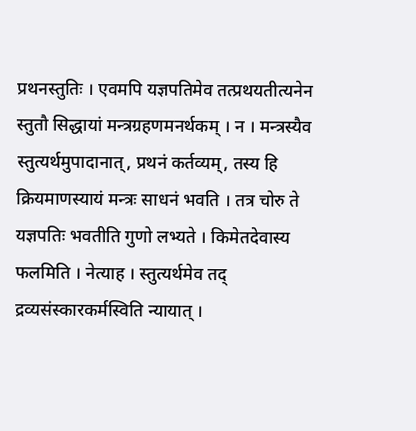प्रथनस्तुतिः । एवमपि यज्ञपतिमेव तत्प्रथयतीत्यनेन स्तुतौ सिद्धायां मन्त्रग्रहणमनर्थकम् । न । मन्त्रस्यैव स्तुत्यर्थमुपादानात्, प्रथनं कर्तव्यम्, तस्य हि क्रियमाणस्यायं मन्त्रः साधनं भवति । तत्र चोरु ते यज्ञपतिः भवतीति गुणो लभ्यते । किमेतदेवास्य फलमिति । नेत्याह । स्तुत्यर्थमेव तद् द्रव्यसंस्कारकर्मस्विति न्यायात् ।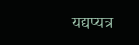यद्यप्यत्र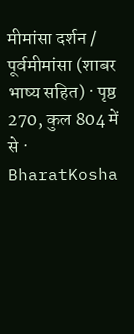मीमांसा दर्शन / पूर्वमीमांसा (शाबर भाष्य सहित) · पृष्ठ 270, कुल 804 में से · BharatKosha